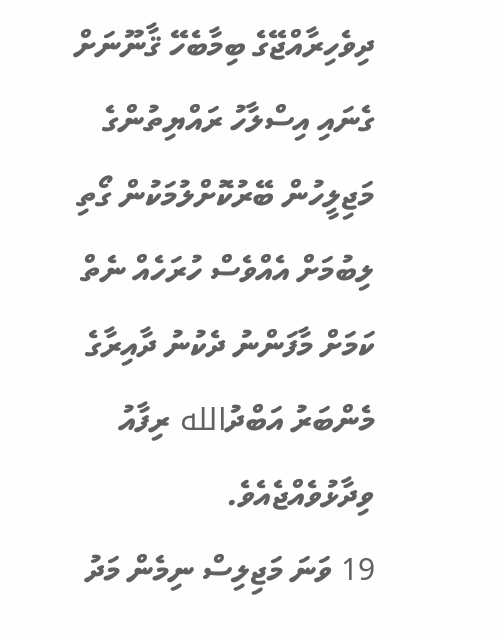ދިވެހިރާއްޖޭގެ ބިމާބެހޭ ޤާނޫނަށް ގެނައި އިސްލާހު ރައްޔިތުންގެ މަޖިލީހުން ބޭރުކޮށްލުމަކުން ގޯތި ލިބުމަށް އެއްވެސް ހުރަހެއް ނެތް ކަމަށް މާފަންނު ދެކުނު ދާއިރާގެ މެންބަރު އަބްދުالله ރިފާއު ވިދާޅުވެއްޖެއެވެ.
19 ވަނަ މަޖިލިސް ނިމެން މަދު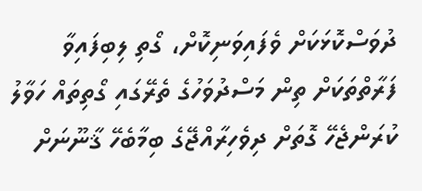ދުވަސްކޮޅަކަށް ވެފައިވަނިކޮށް، ގޯތި ލިބިފައިވާ ފަރާތްތަކަށް ތިން މަސްދުވަހުގެ ތެރޭގައި ގޯތިތައް ހަވާލު ކުރަންޖެހޭ ގޮތަށް ދިވެހިރާއްޖޭގެ ބިމާބެހޭ ޤާނޫނަށް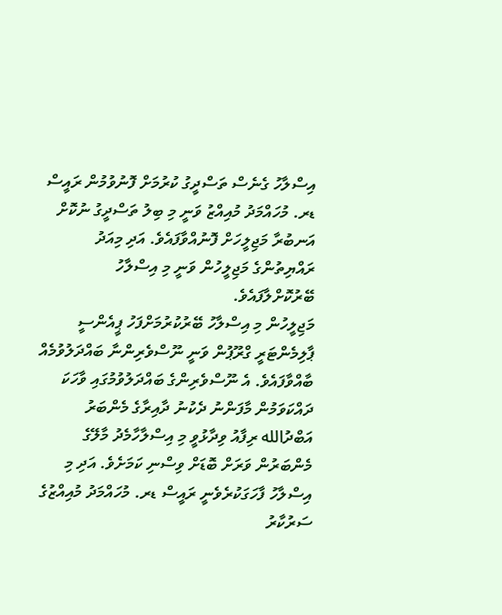އިސްލާހު ގެނެސް ތަސްދީގު ކުރުމަށް ފޮނުވުމުން ރައީސް ޑރ. މުހައްމަދު މުއިއްޒު ވަނީ މި ބިލު ތަސްދީގު ނުކޮށް އަނބުރާ މަޖިލީހަށް ފޮނުއްވާފައެވެ. އަދި މިއަދު ރައްޔިތުންގެ މަޖިލީހުން ވަނީ މި އިސްލާހު ބޭރުކޮށްލާފައެވެ.
މަޖިލީހުން މި އިސްލާހު ބޭރުކުރުމަށްފަހު ޕީއެންސީ ޕާލިމެންޓަރީ ގްރޫޕުން ވަނީ ނޫސްވެރިންނާ ބައްދަލުވުމެއް ބާއްވާފައެވެ. އެ ނޫސްވެރިންގެ ބައްދަލުވުމުގައި ވާހަކަ ދައްކަވަމުން މާފަންނު ދެކުނު ދާއިރާގެ މެންބަރު އަބްދުالله ރިފާއު ވިދާޅުވީ މި އިސްލާހާމެދު މާލޭގެ މެންބަރުން ވަރަށް ބޮޑަށް ވިސްނި ކަމަށެވެ. އަދި މި އިސްލާހު ފާހަގަކުރެވެނީ ރައީސް ޑރ. މުހައްމަދު މުއިއްޒުގެ ސަރުކާރު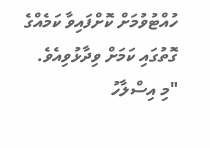ހުއްޓުވުމަށް ކޮށްފައިވާ ކަމެއްގެ ގޮތުގައި ކަމަށް ވިދާޅުވިއެވެ.
"މި އިސްލާހު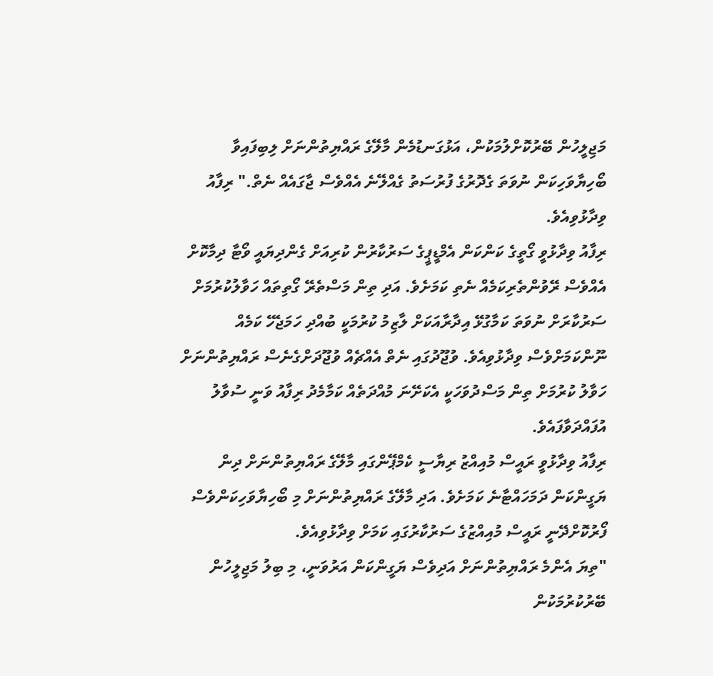މަޖިލީހުން ބޭރުކޮށްލުމަކުން، އަޅުގަނޑުމެން މާލޭގެ ރައްޔިތުންނަށް ލިބިފައިވާ ބޯހިޔާވަހިކަން ނުވަތަ ގެދޮރުގެ ފުރުސަތު ގެއްލޭނެ އެއްވެސް ޖާގައެއް ނެތް." ރިފާއު ވިދާޅުވިއެވެ.
ރިފާއު ވިދާޅުވީ ގޯތީގެ ކަންކަން އެމްޑީޕީގެ ސަރުކާރުން ކުރިއަށް ގެންދިޔައީ ވޯޓާ ދިމާކޮށް އެއްވެސް ރޭވުންތެރިކަމެއް ނެތި ކަމަށެވެ. އަދި ތިން މަސްތެރޭ ގޯތިތައް ހަވާލުކުރުމަށް ސަރުކާރަށް ނުވަތަ ކަމާގުޅޭ އިދާރާއަކަށް ލާޒިމު ކުރުމަކީ ބުއްދި ހަމަޖެހޭ ކަމެއް ނޫންކަމަށްވެސް ވިދާޅުވިއެވެ. ވުޖޫދުގައި ނެތް އެއްޗެއް ވުޖޫދަށްގެނެސް ރައްޔިތުންނަށް ހަވާލު ކުރުމަށް ތިން މަސްދުވަހަކީ އެކަށޭނަ މުއްދަތެއް ކަމާމެދު ރިފާއު ވަނީ ސުވާލު އުފައްދަވާފައެވެ.
ރިފާއު ވިދާޅުވީ ރައީސް މުއިއްޒު ރިޔާސީ ކެމްޕޭންގައި މާލޭގެ ރައްޔިތުންނަށް ދިން ޔަގީންކަން ދަމަހައްޓާނެ ކަމަށެވެ. އަދި މާލޭގެ ރައްޔިތުންނަށް މި ބޯހިޔާވަހިކަންވެސް ފޯރުކޮށްދޭނީ ރައީސް މުއިއްޒުގެ ސަރުކާރުގައި ކަމަށް ވިދާޅުވިއެވެ.
"ތިޔަ އެންމެ ރައްޔިތުންނަށް އަދިވެސް ޔަގީންކަން އަރުވަނީ، މި ބިލު މަޖިލީހުން ބޭރުކުރުމަކުން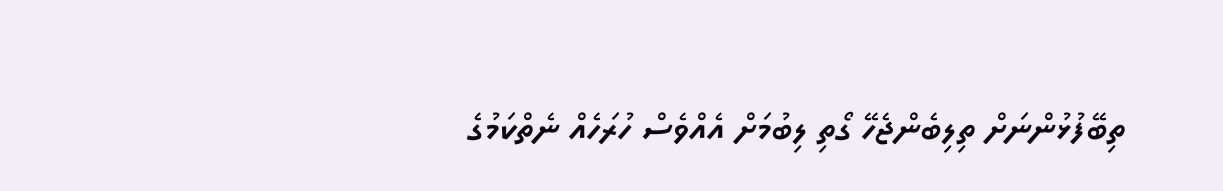ތިބޭފުޅުންނަށް ތިލިބެންޖެހޭ ގޯތި ލިބުމަށް އެއްވެސް ހުރަހެއް ނެތްކަމުގެ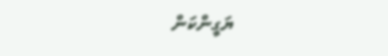ޔަގީންކަން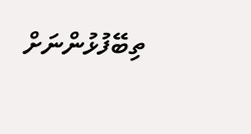ތިބޭފުޅުންނަށް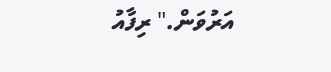އަރުވަން." ރިފާއު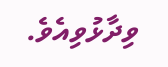ވިދާޅުވިއެވެ.